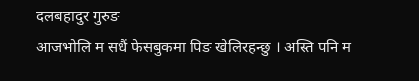दलबहादुर गुरुङ
आजभोलि म सधैं फेसबुकमा पिङ खेलिरहन्छु । अस्ति पनि म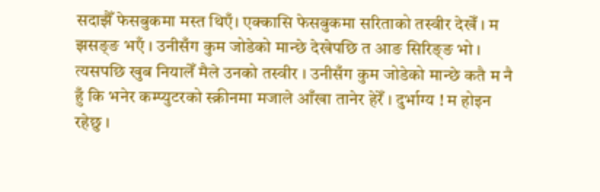सदाझैँ फेसबुकमा मस्त थिएँ। एक्कासि फेसबुकमा सरिताको तस्वीर देखेँ । म झसङ्ङ भएँ । उनीसँग कुम जोडेको मान्छे देखेपछि त आङ सिरिङ्ङ भो । त्यसपछि खुब नियालेँ मैले उनको तस्वीर । उनीसँग कुम जोडेको मान्छे कतै म नै हुँ कि भनेर कम्प्युटरको स्क्रीनमा मजाले आँखा तानेर हेरेँ । दुर्भाग्य ! म होइन रहेछु ।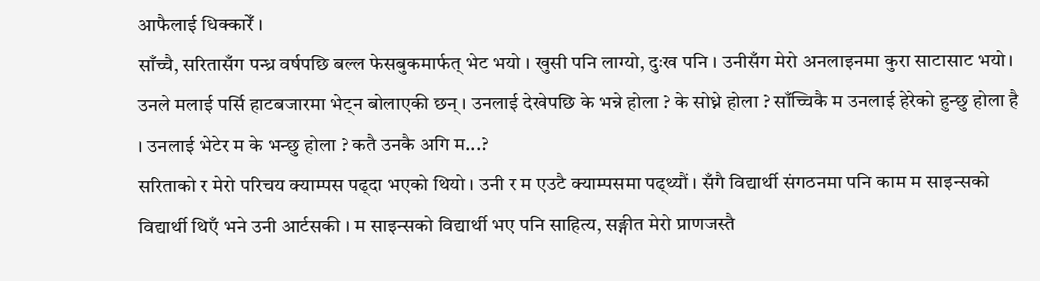आफैलाई धिक्कारेँ ।
साँच्चै, सरितासँग पन्ध्र वर्षपछि बल्ल फेसबुकमार्फत् भेट भयो । खुसी पनि लाग्यो, दुःख पनि । उनीसँग मेरो अनलाइनमा कुरा साटासाट भयो। उनले मलाई पर्सि हाटबजारमा भेट्न बोलाएकी छन् । उनलाई देखेपछि के भन्ने होला ? के सोध्ने होला ? साँच्चिकै म उनलाई हेरेको हुन्छु होला है । उनलाई भेटेर म के भन्छु होला ? कतै उनकै अगि म...?
सरिताको र मेरो परिचय क्याम्पस पढ्दा भएको थियो । उनी र म एउटै क्याम्पसमा पढ्थ्यौं । सँगै विद्यार्थी संगठनमा पनि काम म साइन्सको विद्यार्थी थिएँ भने उनी आर्टसकी । म साइन्सको विद्यार्थी भए पनि साहित्य, सङ्गीत मेरो प्राणजस्तै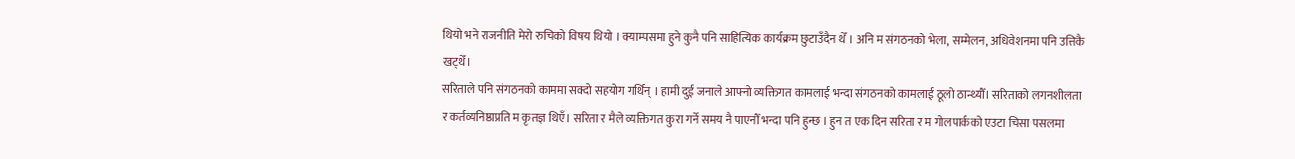थियो भने राजनीति मेरो रुचिको विषय थियो । क्याम्पसमा हुने कुनै पनि साहित्यिक कार्यक्रम छुटाउँदैन थेँ । अनि म संगठनको भेला, सम्मेलन, अधिवेशनमा पनि उत्तिकै खट्थेँ।
सरिताले पनि संगठनको काममा सक्दो सहयोग गर्थिन् । हामी दुई जनाले आफ्नो व्यक्तिगत कामलाई भन्दा संगठनको कामलाई ठूलो ठान्थ्यौँ। सरिताको लगनशीलता र कर्तव्यनिष्ठाप्रति म कृतज्ञ थिएँ। सरिता र मैले व्यक्तिगत कुरा गर्ने समय नै पाएनौँ भन्दा पनि हुन्छ । हुन त एक दिन सरिता र म गोलपार्कको एउटा चिसा पसलमा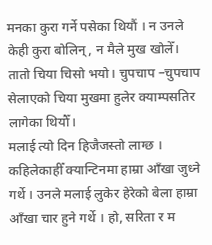मनका कुरा गर्ने पसेका थियौं । न उनले केही कुरा बोलिन्, न मैले मुख खोलेँ। तातो चिया चिसो भयो। चुपचाप –चुपचाप सेलाएको चिया मुखमा हुलेर क्याम्पसतिर लागेका थियौँ।
मलाई त्यो दिन हिजैजस्तो लाग्छ । कहिलेकाहीँ क्यान्टिनमा हाम्रा आँखा जुध्ने गर्थे । उनले मलाई लुकेर हेरेको बेला हाम्रा आँखा चार हुने गर्थे । हो, सरिता र म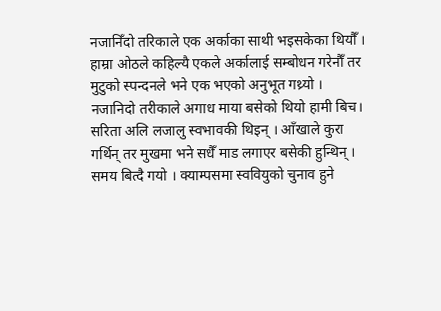नजानिँदो तरिकाले एक अर्काका साथी भइसकेका थियौँ । हाम्रा ओठले कहिल्यै एकले अर्कालाई सम्बोधन गरेनौँ तर मुटुको स्पन्दनले भने एक भएको अनुभूत गथ्र्यो । नजानिदो तरीकाले अगाध माया बसेको थियो हामी बिच।
सरिता अलि लजालु स्वभावकी थिइन् । आँखाले कुरा गर्थिन् तर मुखमा भने सधैँ माड लगाएर बसेकी हुन्थिन् ।
समय बित्दै गयो । क्याम्पसमा स्ववियुको चुनाव हुने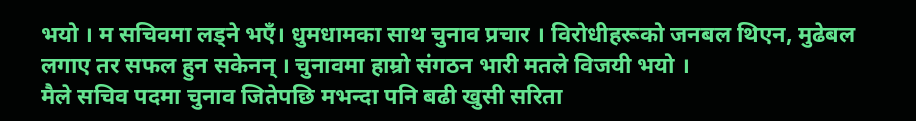भयो । म सचिवमा लड्ने भएँ। धुमधामका साथ चुनाव प्रचार । विरोधीहरूको जनबल थिएन, मुढेबल लगाए तर सफल हुन सकेनन् । चुनावमा हाम्रो संगठन भारी मतले विजयी भयो ।
मैले सचिव पदमा चुनाव जितेपछि मभन्दा पनि बढी खुसी सरिता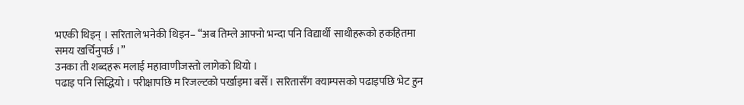भएकी थिइन् । सरिताले भनेकी थिइन– “अब तिम्ले आफ्नो भन्दा पनि विद्यार्थी साथीहरूको हकहितमा समय खर्चिनुपर्छ ।”
उनका ती शब्दहरू मलाई महावाणीजस्तो लागेको थियो ।
पढाइ पनि सिद्धियो । परीक्षापछि म रिजल्टको पर्खाइमा बसेँ । सरितासँग क्याम्पसको पढाइपछि भेट हुन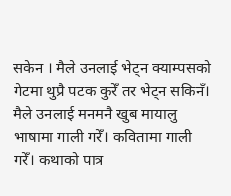सकेन । मैले उनलाई भेट्न क्याम्पसको गेटमा थुप्रै पटक कुरेँ तर भेट्न सकिनँ। मैले उनलाई मनमनै खुब मायालु भाषामा गाली गरेँ। कवितामा गाली गरेँ। कथाको पात्र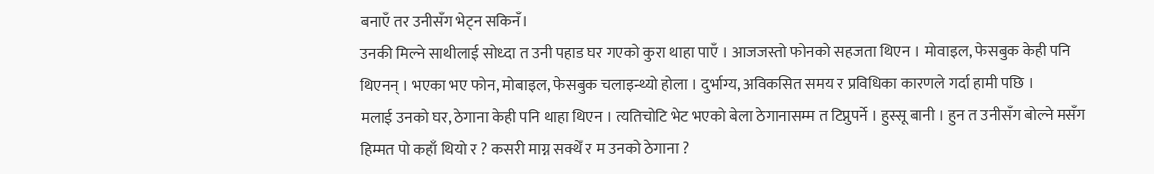बनाएँ तर उनीसँग भेट्न सकिनँ।
उनकी मिल्ने साथीलाई सोध्दा त उनी पहाड घर गएको कुरा थाहा पाएँ । आजजस्तो फोनको सहजता थिएन । मोवाइल, फेसबुक केही पनि थिएनन् । भएका भए फोन, मोबाइल, फेसबुक चलाइन्थ्यो होला । दुर्भाग्य, अविकसित समय र प्रविधिका कारणले गर्दा हामी पछि ।
मलाई उनको घर, ठेगाना केही पनि थाहा थिएन । त्यतिचोटि भेट भएको बेला ठेगानासम्म त टिप्नुपर्ने । हुस्सू बानी । हुन त उनीसँग बोल्ने मसँग हिम्मत पो कहाँ थियो र ? कसरी माग्न सक्थेँ र म उनको ठेगाना ?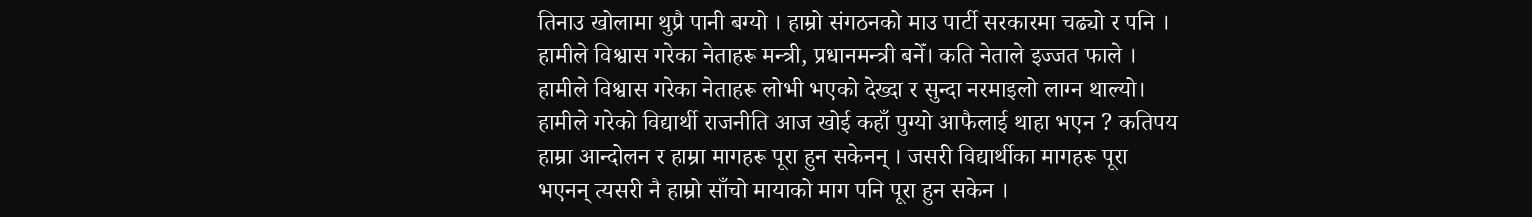तिनाउ खोलामा थुप्रै पानी बग्यो । हाम्रो संगठनको माउ पार्टी सरकारमा चढ्यो र पनि । हामीले विश्वास गरेका नेताहरू मन्त्री, प्रधानमन्त्री बनेँ। कति नेताले इज्जत फाले । हामीले विश्वास गरेका नेताहरू लोभी भएको देख्दा र सुन्दा नरमाइलो लाग्न थाल्यो।
हामीले गरेको विद्यार्थी राजनीति आज खोई कहाँ पुग्यो आफैलाई थाहा भएन ? कतिपय हाम्रा आन्दोलन र हाम्रा मागहरू पूरा हुन सकेनन् । जसरी विद्यार्थीका मागहरू पूरा भएनन् त्यसरी नै हाम्रो साँचो मायाको माग पनि पूरा हुन सकेन ।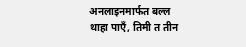अनलाइनमार्फत बल्ल थाहा पाएँ, तिमी त तीन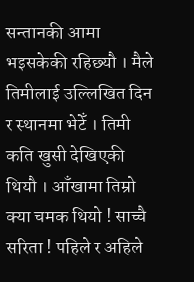सन्तानकी आमा भइसकेकी रहिछ्यौ । मैले तिमीलाई उल्लिखित दिन र स्थानमा भेटेँ । तिमी कति खुसी देखिएकी थियौ । आँखामा तिम्रो क्या चमक थियो ! साच्चै सरिता ! पहिले र अहिले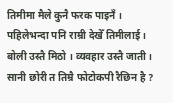तिमीमा मैले कुनै फरक पाइनँ । पहिलेभन्दा पनि राम्री देखेँ तिमीलाई । बोली उस्तै मिठो । व्यवहार उस्तै जाती । सानी छोरी त तिम्रै फोटोकपी रैछिन है ?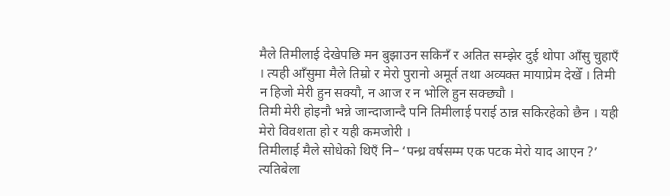मैले तिमीलाई देखेपछि मन बुझाउन सकिनँ र अतित सम्झेर दुई थोपा आँसु चुहाएँ । त्यही आँसुमा मैले तिम्रो र मेरो पुरानो अमूर्त तथा अव्यक्त मायाप्रेम देखेँ । तिमी न हिजो मेरी हुन सक्यौ, न आज र न भोलि हुन सक्छ्यौ ।
तिमी मेरी होइनौ भन्ने जान्दाजान्दै पनि तिमीलाई पराई ठान्न सकिरहेको छैन । यही मेरो विवशता हो र यही कमजोरी ।
तिमीलाई मैले सोधेको थिएँ नि– ‘पन्ध्र वर्षसम्म एक पटक मेरो याद आएन ?’
त्यतिबेला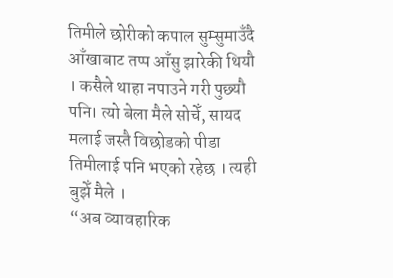तिमीले छोरीको कपाल सुम्सुमाउँदै आँखाबाट तप्प आँसु झारेकी थियौ । कसैले थाहा नपाउने गरी पुछ्यौ पनि। त्यो बेला मैले सोचेँ, सायद मलाई जस्तै विछोडको पीडा तिमीलाई पनि भएको रहेछ । त्यही बुझेँ मैले ।
“अब व्यावहारिक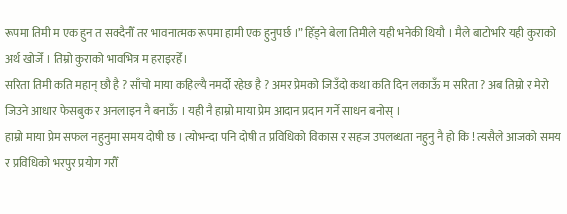रूपमा तिमी म एक हुन त सक्दैनौँ तर भावनात्मक रूपमा हामी एक हुनुपर्छ ।” हिँड्ने बेला तिमीले यही भनेकी थियौ । मैले बाटोभरि यही कुराको अर्थ खोजेँ । तिम्रो कुराको भावभित्र म हराइरहेँ।
सरिता तिमी कति महान् छौ है ? साँचो माया कहिल्यै नमर्दो रहेछ है ? अमर प्रेमको जिउँदो कथा कति दिन लकाऊँ म सरिता ? अब तिम्रो र मेरो जिउने आधार फेसबुक र अनलाइन नै बनाऊँ । यही नै हाम्रो माया प्रेम आदान प्रदान गर्ने साधन बनोस् ।
हाम्रो माया प्रेम सफल नहुनुमा समय दोषी छ । त्योभन्दा पनि दोषी त प्रविधिको विकास र सहज उपलब्धता नहुनु नै हो कि ! त्यसैले आजको समय र प्रविधिको भरपुर प्रयोग गरौँ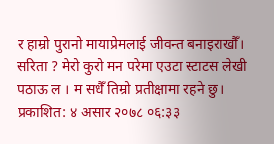र हाम्रो पुरानो मायाप्रेमलाई जीवन्त बनाइराखौँ।
सरिता ? मेरो कुरो मन परेमा एउटा स्टाटस लेखी पठाऊ ल । म सधैँ तिम्रो प्रतीक्षामा रहने छु।
प्रकाशित: ४ असार २०७८ ०६:३३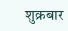शुक्रबार